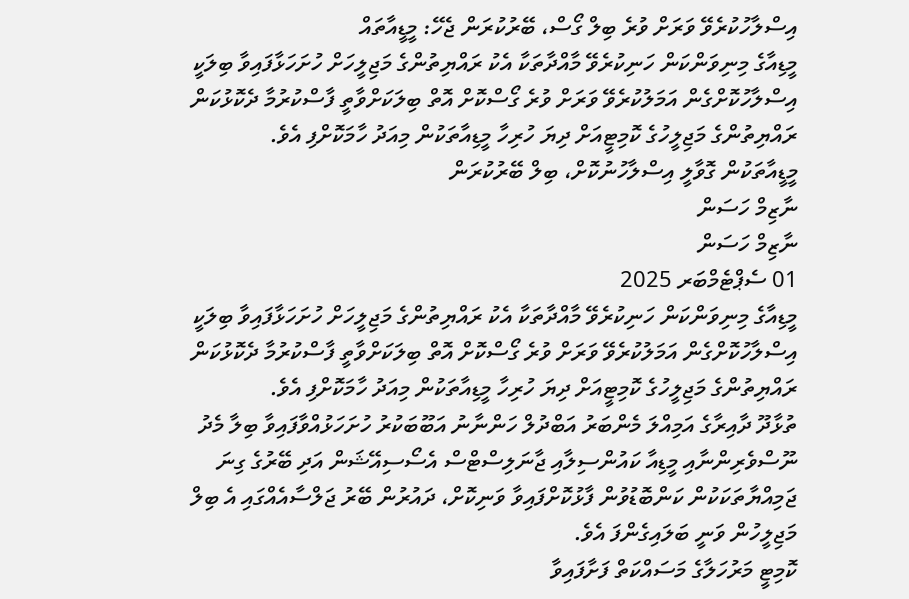އިސްލާހުކުރެވޭ ވަރަށް ވުރެ ބިލް ގޯސް، ބޭރުކުރަން ޖެހޭ: މީޑީއާތައް
މީޑިއާގެ މިނިވަންކަން ހަނިކުރެވޭ މާއްދާތަކާ އެކު ރައްޔިތުންގެ މަޖިލީހަށް ހުށަހަޅާފައިވާ ބިލަކީ އިސްލާހުކޮށްގެން އަމަލުކުރެވޭ ވަރަށް ވުރެ ގޯސްކޮށް އޮތް ބިލަކަށްވާތީ ފާސްކުރުމާ ދެކޮޅުކަން ރައްޔިތުންގެ މަޖިލީހުގެ ކޮމިޓީއަށް ދިޔަ ހުރިހާ މީޑިއާތަކުން މިއަދު ހާމަކޮށްފި އެވެ.
މީޑީއާތަކުން ގޮވާލީ އިސްލާހުނުކޮށް، ބިލް ބޭރުކުރަން
ނާޒިމް ހަސަން
ނާޒިމް ހަސަން
01 ސެޕްޓެމްބަރ 2025
މީޑިއާގެ މިނިވަންކަން ހަނިކުރެވޭ މާއްދާތަކާ އެކު ރައްޔިތުންގެ މަޖިލީހަށް ހުށަހަޅާފައިވާ ބިލަކީ އިސްލާހުކޮށްގެން އަމަލުކުރެވޭ ވަރަށް ވުރެ ގޯސްކޮށް އޮތް ބިލަކަށްވާތީ ފާސްކުރުމާ ދެކޮޅުކަން ރައްޔިތުންގެ މަޖިލީހުގެ ކޮމިޓީއަށް ދިޔަ ހުރިހާ މީޑިއާތަކުން މިއަދު ހާމަކޮށްފި އެވެ.
ތުޅާދޫ ދާއިރާގެ އަމިއްލަ މެންބަރު އަބްދުލް ހަންނާނު އަބޫބަކުރު ހުށަހަޅުއްވާފައިވާ ބިލާ މެދު ނޫސްވެރިންނާއި މީޑިއާ ކައުންސިލާއި ޖާނަލިސްޓްސް އެސޯސިއޭޝަން އަދި ބޭރުގެ ގިނަ ޖަމިއްޔާތަކަކުން ކަންބޮޑުވުން ފާޅުކޮށްފައިވާ ވަނިކޮށް، ދައުރުން ބޭރު ޖަލްސާއެއްގައި އެ ބިލް މަޖިލީހުން ވަނީ ބަލައިގެންފަ އެވެ.
ކޮމިޓީ މަރުހަލާގެ މަސައްކަތް ފަށާފައިވާ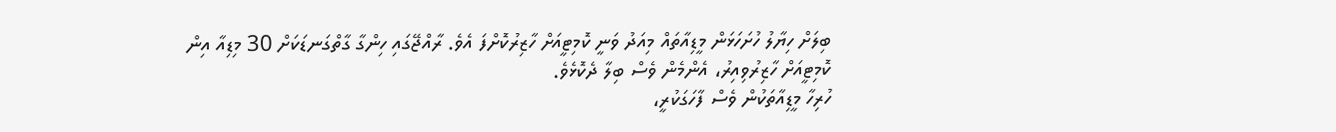ބިލަށް ހިޔާލު ހުށަހަޅަން މީޑިއާތައް މިއަދު ވަނީ ކޮމިޓީއަށް ހާޒިރުކޮށްފަ އެވެ. ރާއްޖޭގައި ހިންގާ ގާތްގަނޑަކަށް 30 މިޑިއާ އިން ކޮމިޓީއަށް ހާޒިރުވިއިރު، އެންމެން ވެސް ބިލާ ދެކޮޅެވެ.
ހުރިހާ މީޑިއާތަކުން ވެސް ފާހަގަކުރީ،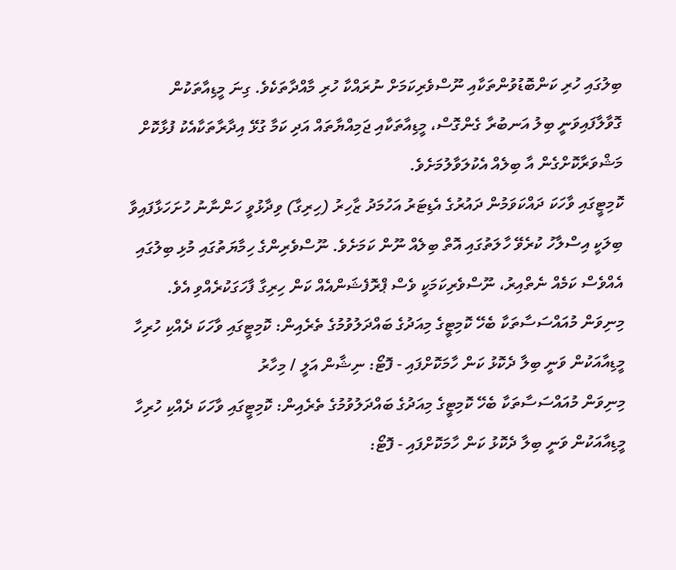ބިލުގައި ހުރި ކަންބޮޑުވުންތަކާއި ނޫސްވެރިކަމަށް ނުރައްކާ ހުރި މާއްދާތަކެވެ. ގިނަ މީޑިއާތަކުން ގޮވާލާފައިވަނީ ބިލު އަނބުރާ ގެންގޮސް، މީޑިއާތަކާއި ޖަމިއްޔާތައް އަދި ކަމާ ގުޅޭ އިދާރާތަކާއެކު ފުޅާކޮށް މަޝްވަރާކޮށްގެން އާ ބިލެއް އެކުލަވާލުމަށެވެ.
ކޮމިޓީގައި ވާހަކަ ދައްކަވަމުން ދައުރުގެ އެޑިޓަރު އަހުމަދު ޒާހިރު (ހިރިގާ) ވިދާޅުވީ ހަންނާނު ހުށަހަޅާފައިވާ ބިލަކީ އިސްލާހު ކުރެވޭ ހާލަތުގައި އޮތް ބިލެއް ނޫން ކަމަށެވެ. ނޫސްވެރިންގެ ހިމާޔަތުގައި މުޅި ބިލުގައި އެއްވެސް ކަމެއް ނެތްއިރު، ނޫސްވެރިކަމަކީ ވެސް ޕްރޮފެޝަންއެއް ކަން ހިރިގާ ފާހަގަކުރެއްވި އެވެ.
މިނިވަން މުއައްސަސާތަކާ ބެހޭ ކޮމިޓީގެ މިއަދުގެ ބައްދަލުވުމުގެ ތެރެއިން: ކޮމިޓީގައި ވާހަކަ ދެއްކި ހުރިހާ މީޑިއާއަކުން ވަނީ ބިލާ ދެކޮޅު ކަން ހާމަކޮށްފައި - ފޮޓޯ: ނިޝާން އަލީ / މިހާރު
މިނިވަން މުއައްސަސާތަކާ ބެހޭ ކޮމިޓީގެ މިއަދުގެ ބައްދަލުވުމުގެ ތެރެއިން: ކޮމިޓީގައި ވާހަކަ ދެއްކި ހުރިހާ މީޑިއާއަކުން ވަނީ ބިލާ ދެކޮޅު ކަން ހާމަކޮށްފައި - ފޮޓޯ: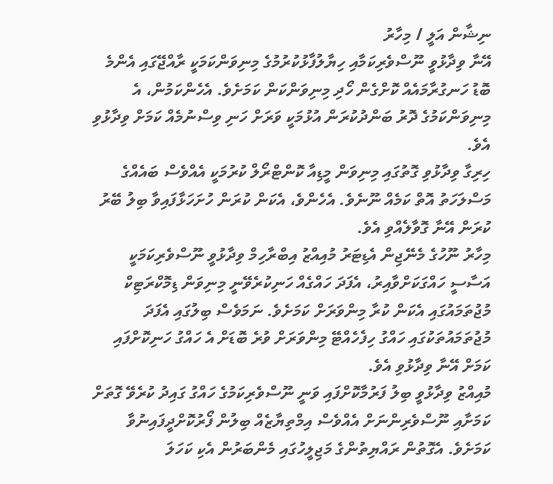ނިޝާން އަލީ / މިހާރު
އޭނާ ވިދާޅުވީ ނޫސްވެރިކަމާއި ހިޔާލުފާޅުކުރުމުގެ މިނިވަންކަމަކީ ރާއްޖޭގައި އެންމެ ބޮޑު ހަނގުރާމައެއް ކޮށްގެން ހޯދި މިނިވަންކަން ކަމަށެވެ. އެހެންކަމުން، އެ މިނިވަންކަމުގެ ދޮރު ބަންދުކުރަން އުޅުމަކީ ވަރަށް ހަނި ވިސްނުމެއް ކަމަށް ވިދާޅުވި އެވެ.
ހިރިގާ ވިދާޅުވި ގޮތުގައި މިނިވަން މީޑިއާ ކޮންޓްރޯލް ކުރުމަކީ އެއްވެސް ބައެއްގެ މަސްލަހަތު އޮތް ކަމެއް ނޫނެވެ. އެހެންވެ، އެކަން ކުރަން ހުށަހަޅާފައިވާ ބިލު ބޭރު ކުރަން އޭނާ ގޮވާލެއްވި އެވެ.
މިހާރު ނޫހުގެ މެނޭޖިން އެޑިޓަރު މުއިއްޒު އިބްރާހިމް ވިދާޅުވީ ނޫސްވެރިކަމަކީ އަސާސީ ހައްގަކަށްވާއިރު، އެފަދަ ހައްގެއް ހަނިކުރެވޭނީ މިނިވަން ޑިމޮކްރަޓިކް މުޖުތަމައުގައި އެކަން ކުރާ މިންވަރަށް ކަމަށެވެ. ނަމަވެސް ބިލުގައި އެފަދަ މުޖުތަމައުތަކުގައި ހައްގު ހިފެހެއްޓޭ މިންވަރަށް ވުރެ ބޮޑަށް އެ ހައްގު ހަނިކޮށްފައި ކަމަށް އޭނާ ވިދާޅުވި އެވެ.
މުއިއްޒު ވިދާޅުވީ ބިލު ފަރުމާކޮށްފައި ވަނީ ނޫސްވެރިކަމުގެ ހައްގު ގައިދު ކުރެވޭ ގޮތަށް ކަމަށާއި ނޫސްވެރިންނަށް އެއްވެސް އިމްތިޔާޒެއް ބިލުން ފޯރުކޮށްދީފައިނުވާ ކަމަށެވެ. އެގޮތުން ރައްޔިތުންގެ މަޖިލީހުގައި މެންބަރުން އެކި ކަހަލަ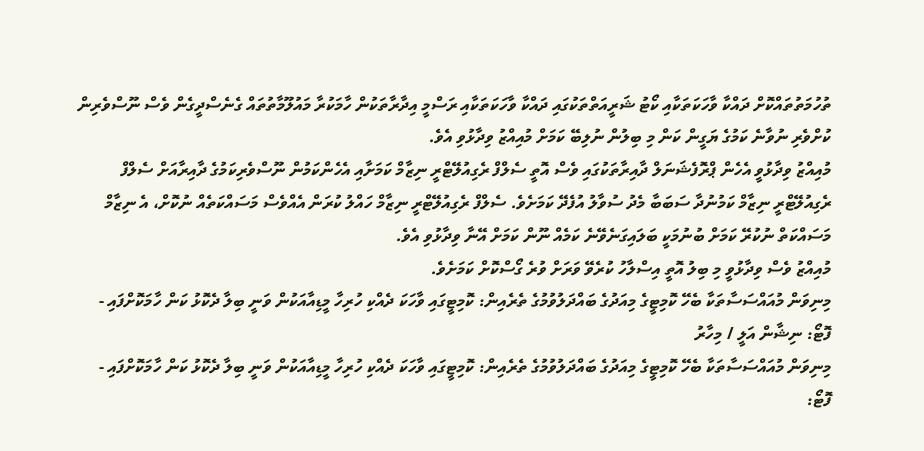ތުހުމަތުތައްކޮށް ދައްކާ ވާހަކަތަކާއި ކޯޓު ޝަރީއަތްތަކުގައި ދައްކާ ވާހަކަތަކާއި ރަސްމީ އިދާރާތަކުން ހާމަކުރާ މައުލޫމާތުތައް ގެނެސްދީގެން ވެސް ނޫސްވެރިން ކުށްވެރި ނުވާނެ ކަމުގެ ޔަގީން ކަން މި ބިލުން ނުލިބޭ ކަމަށް މުއިއްޒު ވިދާޅުވި އެވެ.
މުއިއްޒު ވިދާޅުވީ އެހެން ޕްރޮފެޝަނަލް ދާއިރާތަކުގައި ވެސް އޮތީ ސެލްފް ރެގިއުލޭޓްރީ ނިޒާމް ކަމަށާއި އެހެންކަމުން ނޫސްވެރިކަމުގެ ދާއިރާއަށް ސެލްފް ރެގިއުލޭޓްރީ ނިޒާމް ކަމުނުދާ ސަބަބާ މެދު ސުވާލު އުފެދޭ ކަމަށެވެ. ސެލްފް ރެގިއުލޭޓްރީ ނިޒާމް ހައްލު ކުރަން އެއްވެސް މަސައްކަތެއް ނުކޮށް، އެ ނިޒާމް މަސައްކަތް ނުކުރޭ ކަމަށް ބުނުމަކީ ބަލައިގަނެވޭނެ ކަމެއް ނޫން ކަމަށް އޭނާ ވިދާޅުވި އެވެ.
މުއިއްޒު ވެސް ވިދާޅުވީ މި ބިލު އޮތީ އިސްލާހު ކުރެވޭ ވަރަށް ވުރެ ގޯސްކޮށް ކަމަށެވެ.
މިނިވަން މުއައްސަސާތަކާ ބެހޭ ކޮމިޓީގެ މިއަދުގެ ބައްދަލުވުމުގެ ތެރެއިން: ކޮމިޓީގައި ވާހަކަ ދެއްކި ހުރިހާ މީޑިއާއަކުން ވަނީ ބިލާ ދެކޮޅު ކަން ހާމަކޮށްފައި - ފޮޓޯ: ނިޝާން އަލީ / މިހާރު
މިނިވަން މުއައްސަސާތަކާ ބެހޭ ކޮމިޓީގެ މިއަދުގެ ބައްދަލުވުމުގެ ތެރެއިން: ކޮމިޓީގައި ވާހަކަ ދެއްކި ހުރިހާ މީޑިއާއަކުން ވަނީ ބިލާ ދެކޮޅު ކަން ހާމަކޮށްފައި - ފޮޓޯ: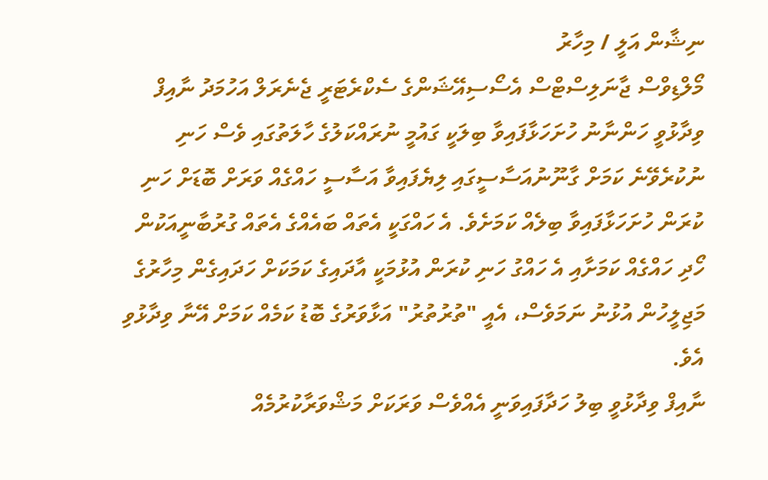ނިޝާން އަލީ / މިހާރު
މޯލްޑިވްސް ޖާނަލިސްޓްސް އެސޯސިއޭޝަންގެ ސެކްރެޓަރީ ޖެނެރަލް އަހުމަދު ނާއިފް ވިދާޅުވީ ހަންނާނު ހުށަހަޅާފައިވާ ބިލަކީ ގައުމީ ނުރައްކަލުގެ ހާލަތުގައި ވެސް ހަނި ނުކުރެވޭނެ ކަމަށް ގާނޫނުއަސާސީގައި ލިޔެފައިވާ އަސާސީ ހައްގެއް ވަރަށް ބޮޑަށް ހަނި ކުރަން ހުށަހަޅާފައިވާ ބިލެއް ކަމަށެވެ. އެ ހައްގަކީ އެތައް ބައެއްގެ އެތައް ގުރުބާނީއަކުން ހޯދި ހައްގެއް ކަމަށާއި އެ ހައްގު ހަނި ކުރަން އުޅުމަކީ އާދައިގެ ކަމަކަށް ހަދައިގެން މިހާރުގެ މަޖިލީހުން އުޅުނު ނަމަވެސް، އެއީ "ތުރުތުރު" އަޅާވަރުގެ ބޮޑު ކަމެއް ކަމަށް އޭނާ ވިދާޅުވި އެވެ.
ނާއިފް ވިދާޅުވީ ބިލު ހަދާފައިވަނީ އެއްވެސް ވަރަކަށް މަޝްވަރާކުރުމެއް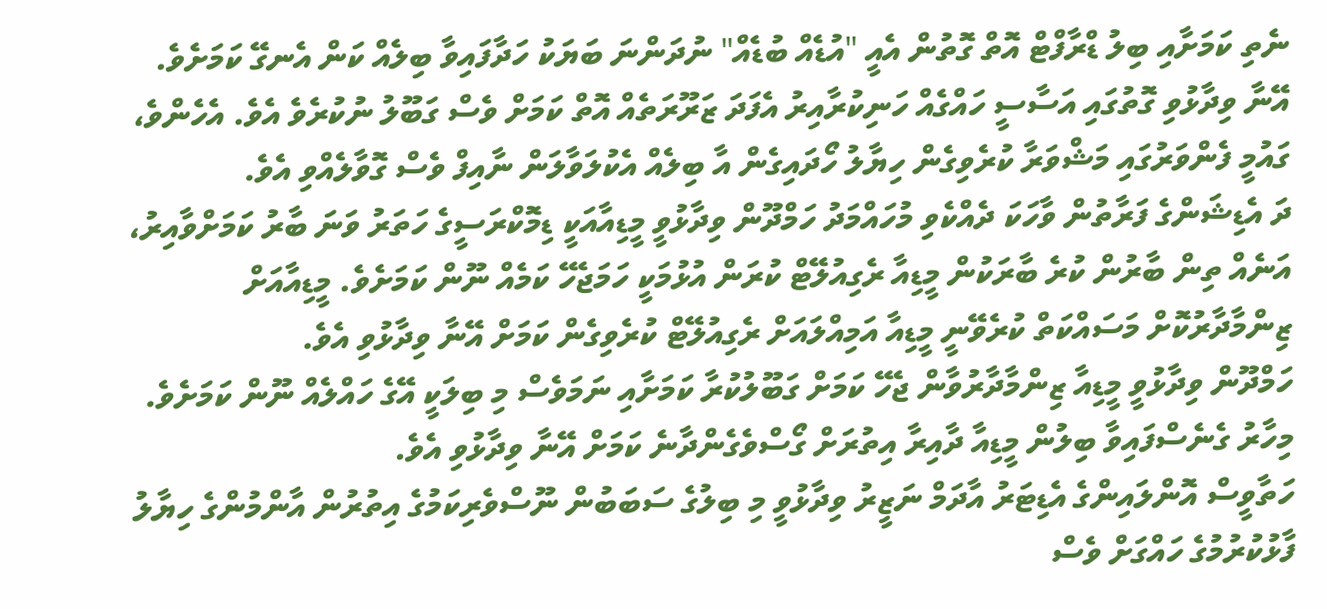ނެތި ކަމަށާއި ބިލު ޑްރާފްޓް އޮތް ގޮތުން އެއީ "އުޑެއް ބުޑެއް" ނުދަންނަ ބަޔަކު ހަދާފައިވާ ބިލެއް ކަން އެނގޭ ކަމަށެވެ.
އޭނާ ވިދާޅުވި ގޮތުގައި އަސާސީ ހައްގެއް ހަނިކުރާއިރު އެފަދަ ޒަރޫރަތެއް އޮތް ކަމަށް ވެސް ގަބޫލު ނުކުރެވެ އެވެ. އެހެންވެ، ގައުމީ ފެންވަރުގައި މަޝްވަރާ ކުރެވިގެން ހިޔާލު ހޯދައިގެން އާ ބިލެއް އެކުލަވާލަން ނާއިފް ވެސް ގޮވާލެއްވި އެވެ.
ދަ އެޑިޝަންގެ ފަރާތުން ވާހަކަ ދެއްކެވި މުހައްމަދު ހަމްދޫން ވިދާޅުވީ މީޑިއާއަކީ ޑިމޮކްރަސީގެ ހަތަރު ވަނަ ބާރު ކަމަށްވާއިރު، އަނެއް ތިން ބާރުން ކުރެ ބާރަކުން މީޑިއާ ރެގިއުލޭޓް ކުރަން އުޅުމަކީ ހަމަޖެހޭ ކަމެއް ނޫން ކަމަށެވެ. މީޑިއާއަށް ޒިންމާދާރުކޮށް މަސައްކަތް ކުރެވޭނީ މީޑިއާ އަމިއްލައަށް ރެގިއުލޭޓް ކުރެވިގެން ކަމަށް އޭނާ ވިދާޅުވި އެވެ.
ހަމްދޫން ވިދާޅުވީ މީޑިއާ ޒިންމާދާރުވާން ޖެހޭ ކަމަށް ގަބޫލުކުރާ ކަމަށާއި ނަމަވެސް މި ބިލަކީ އޭގެ ހައްލެއް ނޫން ކަމަށެވެ. މިހާރު ގެނެސްފައިވާ ބިލުން މީޑިއާ ދާއިރާ އިތުރަށް ގޯސްވެގެންދާނެ ކަމަށް އޭނާ ވިދާޅުވި އެވެ.
ހަތާވީސް އޮންލައިންގެ އެޑިޓަރު އާދަމް ނަޒީރު ވިދާޅުވީ މި ބިލުގެ ސަބަބުން ނޫސްވެރިކަމުގެ އިތުރުން އާންމުންގެ ހިޔާލު ފާޅުކުރުމުގެ ހައްގަށް ވެސް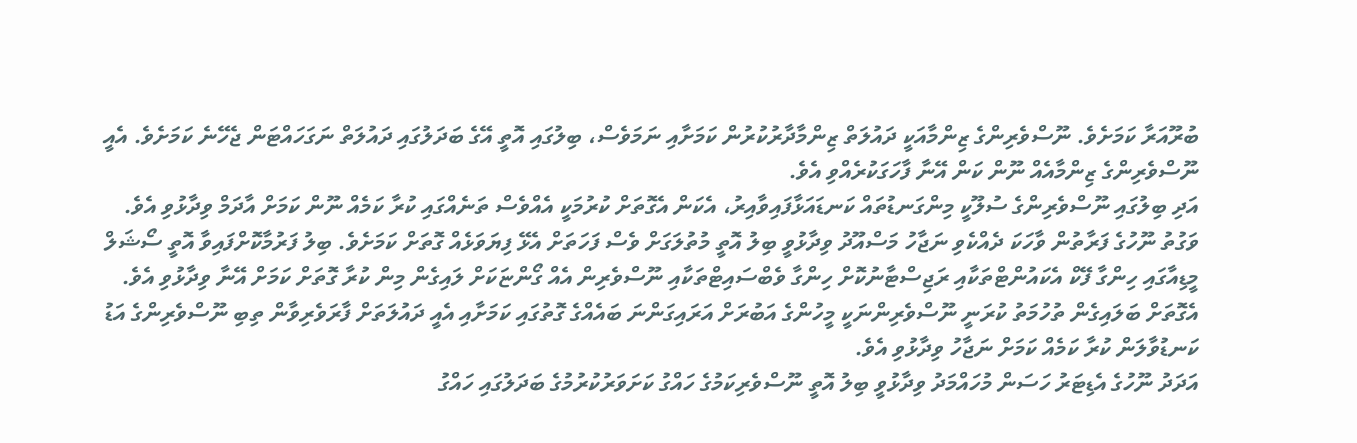ބުރޫއަރާ ކަމަށެވެ. ނޫސްވެރިންގެ ޒިންމާއަކީ ދައުލަތް ޒިންމާދާރުކުރުން ކަމަށާއި ނަމަވެސް، ބިލުގައި އޮތީ އޭގެ ބަދަލުގައި ދައުލަތް ނަގަހައްޓަން ޖެހޭނެ ކަމަށެވެ. އެއީ ނޫސްވެރިންގެ ޒިންމާއެއް ނޫން ކަން އޭނާ ފާހަގަކުރެއްވި އެވެ.
އަދި ބިލުގައި ނޫސްވެރިންގެ ސުލޫކީ މިންގަނޑުތައް ކަނޑައަޅާފައިވާއިރު، އެކަން އެގޮތަށް ކުރުމަކީ އެއްވެސް ތަނެއްގައި ކުރާ ކަމެއް ނޫން ކަމަށް އާދަމް ވިދާޅުވި އެވެ.
ވަގުތު ނޫހުގެ ފަރާތުން ވާހަކަ ދެއްކެވި ނަޖާހު މަސްއޫދު ވިދާޅުވީ ބިލު އޮތީ މުތުލަގަށް ވެސް ފަހަތަށް އެޅޭ ފިޔަވަޅެއް ގޮތަށް ކަމަށެވެ. ބިލު ފަރުމާކޮށްފައިވާ އޮތީ ސޯޝަލް މީޑިއާގައި ހިންގާ ފޭކް އެކައުންޓްތަކާއި ރަޖިސްޓާނުކޮށް ހިންގާ ވެބްސައިޓްތަކާއި ނޫސްވެރިން އެއް ގޯންޏަކަށް ލައިގެން މިން ކުރާ ގޮތަށް ކަމަށް އޭނާ ވިދާޅުވި އެވެ.
އެގޮތަށް ބަލައިގެން ތުހުމަތު ކުރަނީ ނޫސްވެރިންނަކީ މީހުންގެ އަބުރަށް އަރައިގަންނަ ބައެއްގެ ގޮތުގައި ކަމަށާއި އެއީ ދައުލަތަށް ފާރަވެރިވާން ތިބި ނޫސްވެރިންގެ އަޑު ކަނޑުވާލަން ކުރާ ކަމެއް ކަމަށް ނަޖާހު ވިދާޅުވި އެވެ.
އަދަދު ނޫހުގެ އެޑިޓަރު ހަސަން މުހައްމަދު ވިދާޅުވީ ބިލު އޮތީ ނޫސްވެރިކަމުގެ ހައްގު ކަށަވަރުކުރުމުގެ ބަދަލުގައި ހައްގު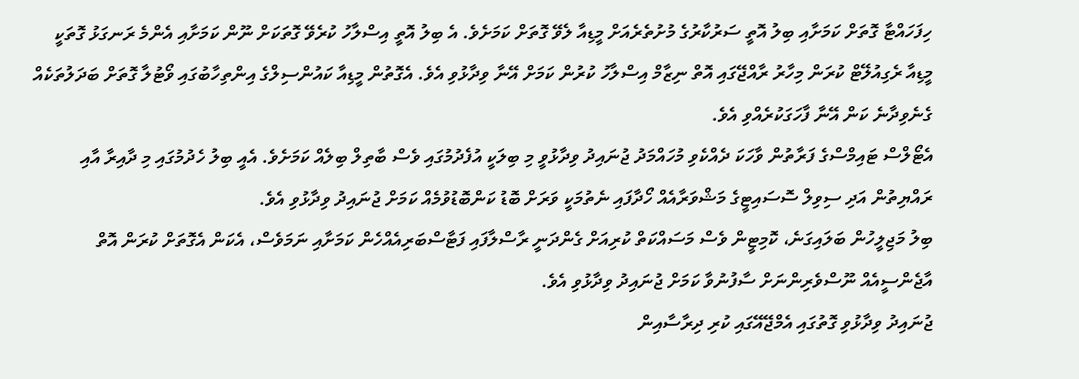ހިފަހައްޓާ ގޮތަށް ކަމަށާއި ބިލު އޮތީ ސަރުކާރުގެ މުށުތެރެއަށް މީޑިއާ ލެވޭ ގޮތަށް ކަމަށެވެ. އެ ބިލު އޮތީ އިސްލާހު ކުރެވޭ ގޮތަކަށް ނޫން ކަމަށާއި އެންމެ ރަނގަޅު ގޮތަކީ މީޑިއާ ރެގިއުލޭޓް ކުރަން މިހާރު ރާއްޖޭގައި އޮތް ނިޒާމް އިސްލާހު ކުރުން ކަމަށް އޭނާ ވިދާޅުވި އެވެ. އެގޮތުން މީޑިއާ ކައުންސިލްގެ އިންތިހާބުގައި ވޯޓުލާ ގޮތަށް ބަދަލުތަކެއް ގެނެވިދާނެ ކަން އޭނާ ފާހަގަކުރެއްވި އެވެ.
އެޓޯލްސް ޓައިމްސްގެ ފަރާތުން ވާހަކަ ދެއްކެވި މުހައްމަދު ޖުނައިދު ވިދާޅުވީ މި ބިލަކީ އުފެދުމުގައި ވެސް ބާތިލް ބިލެއް ކަމަށެވެ. އެއީ ބިލު ހެދުމުގައި މި ދާއިރާ އާއި ރައްޔިތުން އަދި ސިވިލް ސޮސައިޓީގެ މަޝްވަރާއެއް ހޯދާފައި ނެތުމަކީ ވަރަށް ބޮޑު ކަންބޮޑުވުމެއް ކަމަށް ޖުނައިދު ވިދާޅުވި އެވެ.
ބިލު މަޖިލީހުން ބަލައިގަނެ، ކޮމިޓީން ވެސް މަސައްކަތް ކުރިއަށް ގެންދަނީ ރާސްލާފައި ފަޓާސްބަރިއެއްހެން ކަމަށާއި ނަމަވެސް، އެކަން އެގޮތަށް ކުރަން އޮތް އާޖެންސީއެއް ނޫސްވެރިންނަށް ސާފުނުވާ ކަމަށް ޖުނައިދު ވިދާޅުވި އެވެ.
ޖުނައިދު ވިދާޅުވި ގޮތުގައި އެމްޖޭއޭގައި ކުރި ދިރާސާއިން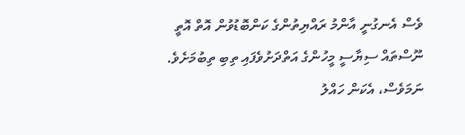ވެސް އެނގުނީ އާންމު ރައްޔިތުންގެ ކަންބޮޑުވުން އޮތް އޮތީ ނޫސްތައް ސިޔާސީ މީހުންގެ އަތްދަށުވެފައި ތިބި ތިބުމަށެވެ. ނަމަވެސް، އެކަން ހައްލު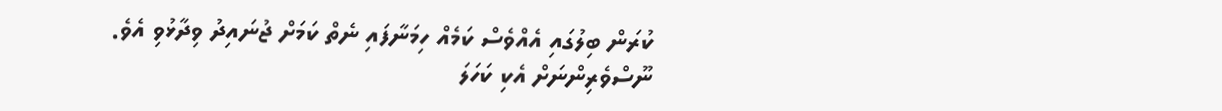ކުރަން ބިލުގައި އެއްވެސް ކަމެއް ހިމަނާފައި ނެތް ކަމަށް ޖުނައިދު ވިދާޅުވި އެވެ.
ނޫސްވެރިންނަށް އެކި ކަހަލަ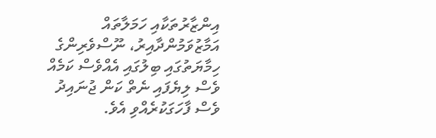އިންޒާރުތަކާއި ހަމަލާތައް އަމާޒުވަމުންދާއިރު، ނޫސްވެރިންގެ ހިމާޔަތުގައި ބިލުގައި އެއްވެސް ކަމެއް ވެސް ލިޔެފައި ނެތް ކަން ޖުނައިދު ވެސް ފާހަގަކުރެއްވި އެވެ.